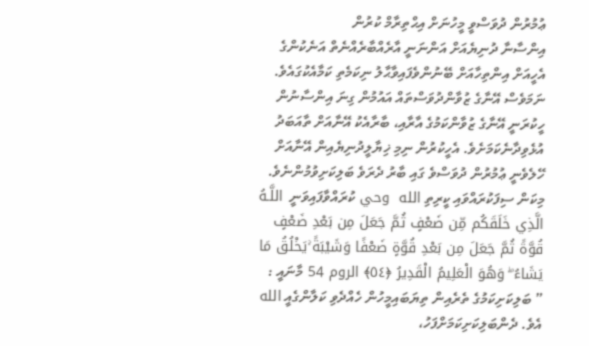ޢުމުރުން ދުވަސްވީ މީހުނަށް އިޙްތިރާމް ކުރުން
އިންސާނާ ދުނިޔެއަށް އަންނަނީ އާރެއްބާރެއްނެތް އަނެކުންގެ އެހީއަށް އިންތިހާއަށް ބޭނުންވެފައިވާޙާލު ނިކަމެތި ކަމާއެކުގައެވެ. ނަމަވެސް އޭނާގެ ޒުވާންދުވަސްތައް އައުމުން ގިނަ އިންސާނުން ހީކުރަނީ އޭނާގެ ޒުވާންކަމުގެ އާރާއި، ބާރާއެކު އޭނާއަށް ތާއަބަދު އުޅެވިދާނެކަމަށެވެ. އެހީކުރުން ނިމި ޚިޔާލީދުނިޔެއިން އޭނާއަށް ހޭލެވެނީ ޢުމުރުން ދުވަސްވެ ގައި ބާރު ދެރަވެ ބަލިކަށިވުމުންނެވެ. މިކަން ސިފަކުރައްވައި ކީރިތި الله  وحي ކުރައްވާފައިވަނީ  اللَّـهُ الَّذِي خَلَقَكُم مِّن ضَعْفٍ ثُمَّ جَعَلَ مِن بَعْدِ ضَعْفٍ قُوَّةً ثُمَّ جَعَلَ مِن بَعْدِ قُوَّةٍ ضَعْفًا وَشَيْبَةً ۚيَخْلُقُ مَا يَشَاءُ ۖ وَهُوَ الْعَلِيمُ الْقَدِيرُ ﴿٥٤﴾ الروم 54 މާނައީ : ” ބަލިކަށިކަމުގެ ތެރެއިން ތިޔަބައިމީހުން ހެއްދެވި ކަލާންގެއީ الله އެވެ. ދެންބަލިކަށިކަމަށްފަހު،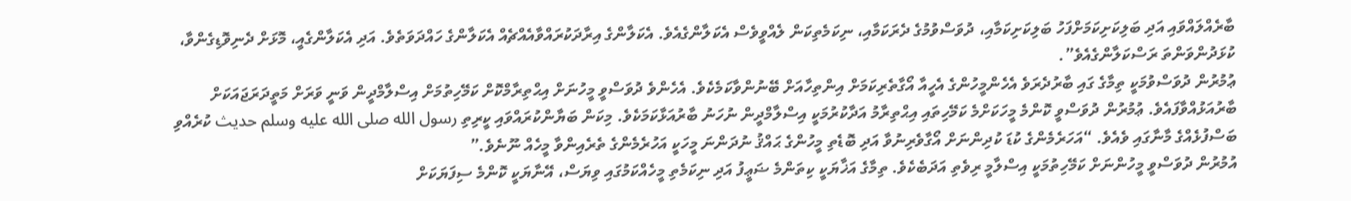ބާރެއްލައްވައި އަދި ބަލިކަށިކަމަށްފަހު ބަލިކަށިކަމާއި، ދުވަސްވުމުގެ ދެރަކަމާއި، ނިކަމެތިކަން ލެއްވީވެސް އެކަލާންގެއެވެ. އެކަލާންގެ އިރާދަކުރައްވާއެއްޗެއް އެކަލާންގެ ހައްދަވަތެވެ. އަދި އެކަލާންގެއީ، މޮޅަށް ދެނިވޮޑިގެންވާ، ކުޅަދުންވަންތަ ރަސްކަލާންގެއެވެ”.
ޢުމުރުން ދުވަސްވުމަކީ ތިމާގެ ގައި ބާރުދެރަވެ އެހެންމީހުންގެ އެހީއާ އޯގާތެރިކަމަށް އިންތިހާއަށް ބޭނުންވާކަމެކެވެ. އެހެންވެ ދުވަސްވީ މީހުނަށް އިޙްތިރާމްކޮށް ކަމޭހިތުމަށް އިސްލާމްދީން ވަނީ ވަރަށް މަތީދަރަޖައަކަށް ބާރުއަޅުއްވާފައެވެ. ޢުމުރުން ދުވަސްވީ ކޮންމެ މީހަކަށްމެ ކަމޭހިތައި އިޙްތިރާމު އަދާކުރުމަކީ އިސްލާމްދީން ނުހަނު ބާރުއަޅާކަމަކެވެ. މިކަން ބަޔާންކުރައްވައި ކީރިތި رسول الله صلى الله عليه وسلم حديث ކުރެއްވި ބަސްފުޅެއްގެ މާނާގައި ވެއެވެ. “އަހަރެމެންގެ ކުޑަ ކުދިންނަށް އޯގާވެރިނުވާ އަދި ބޮޑެތި މީހުންގެ ޙައްޤު ނުދަންނަ މީހަކީ އަހުރެމެންގެ ތެރެއިންވާ މީހެއް ނޫނެވެ.”
އުމުރުން ދުވަސްވީ މީހުންނަށް ކަމޭހިތުމަކީ އިސްލާމީ ރިވެތި އަދަބެކެވެ. ތިމާގެ އަޚާޔަކީ ކިތަންމެ ޟަޢީފު އަދި ނިކަމެތި މީހެއްކަމުގައި ވިޔަސް، އޭނާޔަކީ ކޮންމެ ސިފަޔަކަށް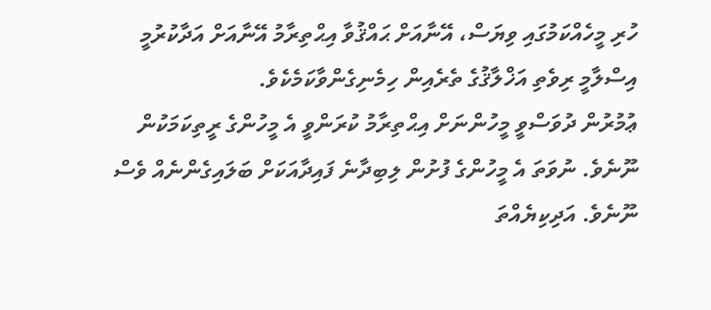ހުރި މީހެއްކަމުގައި ވިޔަސް، އޭނާއަށް ޙައްޤުވާ އިޙްތިރާމު އޭނާއަށް އަދާކުރުމީ އިސްލާމީ ރިވެތި އަޚްލާޤުގެ ތެރެއިން ހިމެނިގެންވާކަމެކެވެ.
ޢުމުރުން ދުވަސްވީ މީހުންނަށް އިޙްތިރާމު ކުރަންވީ އެ މީހުންގެ ރީތިކަމަކުން ނޫނެވެ. ނުވަތަ އެ މީހުންގެ ފުށުން ލިބިދާނެ ފައިދާއަކަށް ބަލައިގެންނެއް ވެސް ނޫނެވެ. އަދިކިޔެއްތަ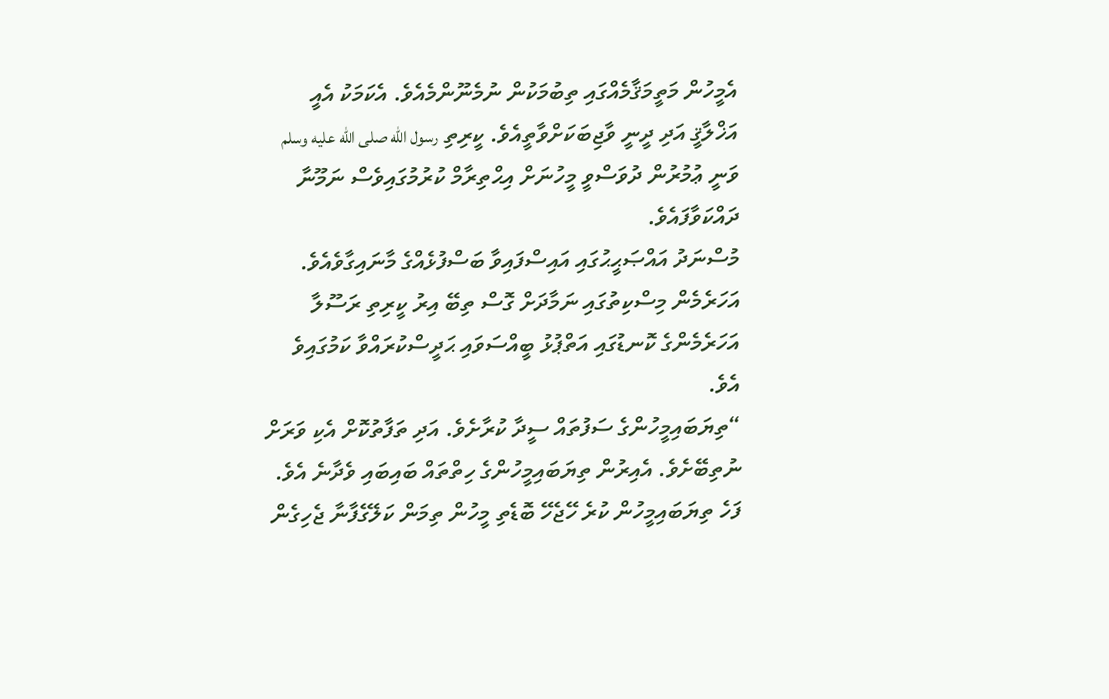އެމީހުން މަތީމަޤާމެއްގައި ތިބުމަކުން ނުމެނޫންމެއެވެ. އެކަމަކު އެއީ އަޚްލާޤީ އަދި ދީނީ ވާޖިބަކަށްވާތީއެވެ. ކީރިތި رسول الله صلى الله عليه وسلم ވަނީ ޢުމުރުން ދުވަސްވީ މީހުނަށް އިޙްތިރާމް ކުރުމުގައިވެސް ނަމޫނާ ދައްކަވާފައެވެ.
މުސްނަދު އައްޞަޙީޙުގައި އައިސްފައިވާ ބަސްފުޅެއްގެ މާނައިގާވެއެވެ. އަހަރެމެން މިސްކިތުގައި ނަމާދަށް ގޮސް ތިބޭ އިރު ކީރިތި ރަސޫލާ އަހަރެމެންގެ ކޮނޑުގައި އަތްޕުޅު ބީއްސަވައި ޙަދީސްކުރައްވާ ކަމުގައިވެ އެވެ.
“ތިޔަބައިމީހުންގެ ސަފުތައް ސީދާ ކުރާށެވެ. އަދި ތަފާތުކޮށް އެކި ވަރަށް ނުތިބޭށެވެ. އެއިރުން ތިޔަބައިމީހުންގެ ހިތްތައް ބައިބައި ވެދާނެ އެވެ. ފަހެ ތިޔަބައިމީހުން ކުރެ ހޭޖެހޭ ބޮޑެތި މީހުން ތިމަން ކަލޭގެފާނާ ޖެހިގެން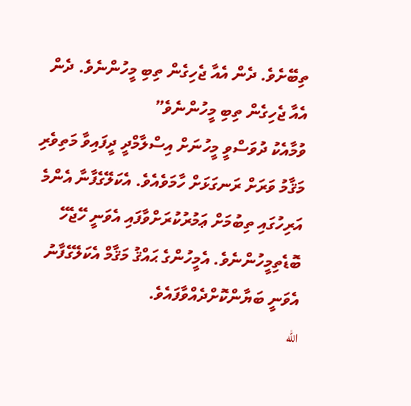ތިބޭށެވެ. ދެން އެއާ ޖެހިގެން ތިބި މީހުންނެވެ. ދެން އެއާ ޖެހިގެން ތިބި މީހުންނެވެ”
ވުމާއެކު ދުވަސްވީ މީހުނަށް އިސްލާމްދީ ދީފައިވާ މަތިވެރި މަޤާމު ވަރަށް ރަނގަޅަށް ހާމަވެއެވެ. އެކަލޭގެފާނާ އެންމެ އަރިހުގައި ތިބުމަށް ޢަމުރުކުރަށްވާފައި އެވަނީ ހޭޖެހޭ ބޮޑެތިމީހުންނެވެ. އެމީހުންގެ ޙައްޤު މަޤާމް އެކަލޭގެފާނު އެވަނީ ބަޔާންކޮށްދެއްވާފައެވެ.
الله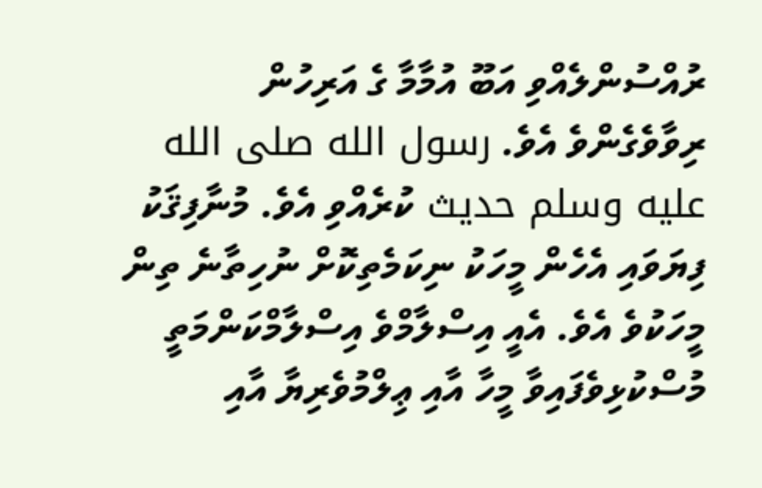ރުއްސުންލެއްވި އަބޫ އުމާމާ ގެ އަރިހުން ރިވާވެގެންވެ އެވެ. رسول الله صلى الله عليه وسلم حديث ކުރެއްވި އެވެ. މުނާފިޤަކު ފިޔަވައި އެހެން މީހަކު ނިކަމެތިކޮށް ނުހިތާނެ ތިން މީހަކުވެ އެވެ. އެއީ އިސްލާމްވެ އިސްލާމްކަންމަތީ މުސްކުޅިވެފައިވާ މީހާ އާއި ޢިލްމުވެރިޔާ އާއި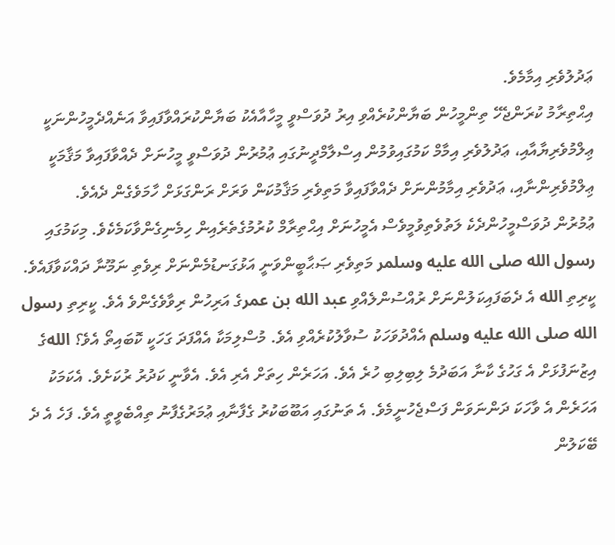ޢަދުލުވެރި އިމާމެވެ.
އިޙްތިރާމު ކުރަންޖެހޭ ތިންމީހުން ބަޔާންކުރެއްވި އިރު ދުވަސްވީ މީހާއާއެކު ބަޔާންކުރައްވާފައިވާ އަނެއްދެމީހުންނަކީ ޢިލްމުވެރިޔާއާއި، ޢަދުލުވެރި އިމާމް ކަމުގައިވުމުން އިސްލާމްދީނުގައި ޢުމުރުން ދުވަސްވީ މީހުނަށް ދެއްވާފައިވާ މަޤާމަކީ ޢިލްމުވެރިންނާއި، ޢަދުވެރި އިމާމުންނަށް ދެއްވާފައިވާ މަތިވެރި މަޤާމުކަން ވަރަށް ރަންގަޅަށް ހާމަވެގެން ދެއެވެ.
ޢުމުރުން ދުވަސްމީހުންދެކެ ލަތުވެތިވުމީވެސް އެމީހުނަށް އިޙްތިރާމް ކުރުމުގެތެރެއިން ހިމެނިގެންވާކަމެކެވެ. މިކަމުގައި رسول الله صلى الله عليه وسلمر މަތިވެރި ޞަޙާބީންވަނީ އަޅުގަނޑުމެންނަށް ރިވެތި ނަމޫނާ ދައްކަވާފައެވެ.
ކީރިތި الله އެ ދެބަފައިކަލުންނަށް ރުއްސުންލެއްވި عبد الله بن عمرގެ އަރިހުން ރިވާވެގެންވެ އެވެ. ކީރިތި رسول الله صلى الله عليه وسلم އެއްދުވަހަކު ސުވާލުކުރެއްވި އެވެ. މުސްލިމަކާ އެއްފަދަ ގަހަކީ ކޮބައިތޯ އެވެ؟ اللهގެ އިޒުނަފުޅަށް އެ ގަހުގެ ކާނާ އަބަދުމެ ލިބިލިބި ހުރެ އެވެ. އަހަރެން ހިތަށް އެރި އެވެ. އެވާނީ ކަދުރު ރުކަށެވެ. އެކަމަކު އަހަރެން އެ ވާހަކަ ދަންނަވަން ފަސްޖެހުނީމެވެ. އެ ތަނުގައި އަބޫބަކުރު ގެފާނާއި ޢުމަރުގެފާނު ތިއްބެވީތީ އެވެ. ފަހެ އެ ދެ ބޭކަލުން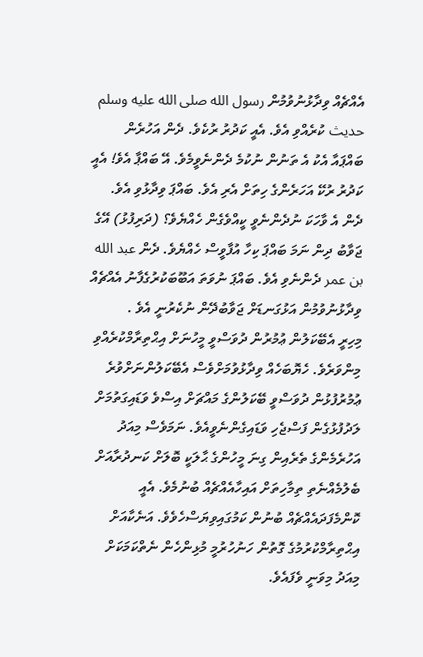އެއްޗެއް ވިދާޅުނުވުމުން رسول الله صلى الله عليه وسلم حديث ކުރެއްވި އެވެ. އެއީ ކަދުރު ރުކެވެ. ދެން އަހުރެން ބައްޕައާ އެކު އެ ތަނުން ނުކުމެ ދެންނެވީމެވެ. އޭ ބައްޕާ އެވެ! އެއީ ކަދުރު ރުކޭ އަހަރެންގެ ހިތަށް އެރި އެވެ. ބައްޕަ ވިދާޅުވި އެވެ. ދެން އެ ވާހަކަ ނުދެންނެވީ ކީއްވެގެން ހެއްޔެވެ؟ (ދަރިފުޅު) އޭގެ ޖަވާބު ދިން ނަމަ ބައްޕަ ކިހާ އުފާވީސް ހެއްޔެވެ. ދެން عبد الله بن عمر ދެންނެވި އެވެ. ބައްޕަ ނުވަތަ އަބޫބަކުރުގެފާނު އެއްޗެއް ވިދާޅުނުވުމުން އަޅުގަނޑަށް ޖަވާބުދޭން ނުކެރުނީ އެވެ .
މިހިރީ އެބޭކަލުން ޢުމުރުން ދުވަސްވީ މީހުނަށް އިޙްތިރާމްކުރެއްވި މިންވަރެވެ. ހެޔޮބަހެއް ވިދާޅުވުމަށްވެސް އެބޭކަލުންނަށްވުރެ ޢުމުރުފުޅުން ދުވަސްވީ ބޭކަލުންގެ މައްޗަށް އިސްވެ ވަޑައިގަތުމަށް ލަދުފުޅުގެން ފަސްޖެހި ވަޑައިގެންނެވީއެވެ. ނަމަވެސް މިއަދު އަހުރެމެންގެ ތެރެއިން ގިނަ މީހުންގެ ޙާލަކީ ބޮލަށް ކަނދުރާއަށް ބެލުމެއްނެތި ތިމާހިތަށް އައިހާއެއްޗެއް ބުނުމެވެ. އެއީ ކޮންމެފަދައެއްޗެއް ބުނުން ކަމުގައިވިޔަސްހެވެވެ. އަނެކާއަށް އިޙްތިރާމްކުރުމުގެ ގޮތުން ހަނުހުރުމީ މުޅިންހެން ނެތްކަމަކަށް މިއަދު މިވަނީ ވެފައެވެ.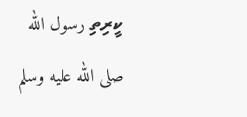ކީރިތި رسول الله صلى الله عليه وسلم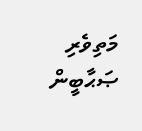މަތިވެރި ޞަޙާބީން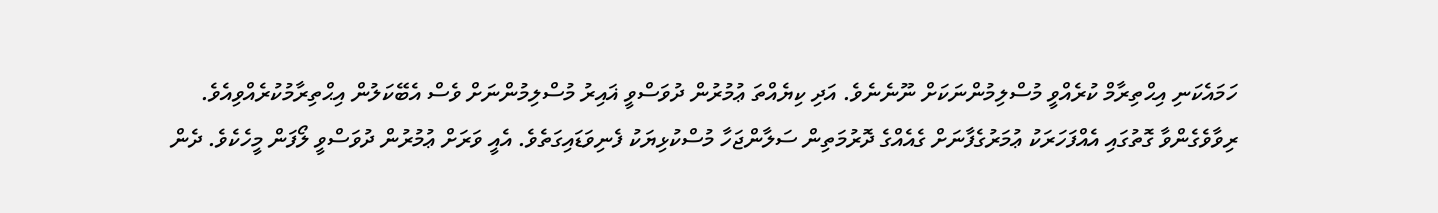ހަމައެކަނި އިޙްތިރާމް ކުރެއްވީ މުސްލިމުންނަކަށް ނޫނެނެވެ. އަދި ކިޔެއްތަ ޢުމުރުން ދުވަސްވީ ޣައިރު މުސްލިމުންނަށް ވެސް އެބޭކަލުން އިޙްތިރާމުކުރެއްވިއެވެ.
ރިވާވެގެންވާ ގޮތުގައި އެއްފަހަރަކު ޢުމަރުގެފާނަށް ގެއެއްގެ ދޮރުމަތިން ސަލާންޖަހާ މުސްކުޅިޔަކު ފެނިވަޑައިގަތެވެ. އެއީ ވަރަށް ޢުމުރުން ދުވަސްވީ ލޯފަން މީހެކެވެ. ދެން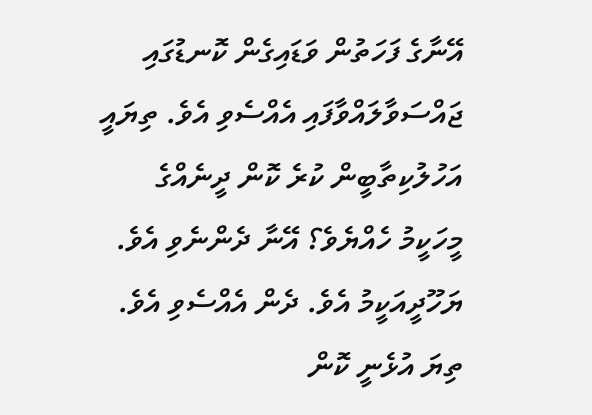އޭނާގެ ފަހަތުން ވަޑައިގެން ކޮނޑުގައި ޖައްސަވާލައްވާފައި އެއްސެވި އެވެ. ތިޔައީ އަހުލުކިތާބީން ކުރެ ކޮން ދީނެއްގެ މީހަކީމު ހެއްޔެވެ؟ އޭނާ ދެންނެވި އެވެ. ޔަހޫދީއަކީމު އެވެ. ދެން އެއްސެވި އެވެ. ތިޔަ އުޅެނީ ކޮން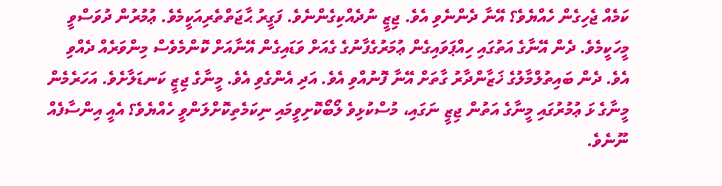ކަމެއް ޖެހިގެން ހެއްޔެވެ؟ އޭނާ ދެންނެވި އެވެ. ޖިޒީ ނުދެއްކިގެންނެވެ. ފަގީރު ޙާޖަތްތެރިއަކީމެވެ. ޢުމުރުން ދުވަސްވީ މީހަކީމެވެ. ދެން އޭނާގެ އަތުގައި ހިއްޕަވައިގެން ޢުމަރުގެފާނުގެ ގެއަށް ވަޑައިގެން އޭނާއަށް ކޮންމެވެސް މިންވަރެއް ދެއްވި އެވެ. ދެން ބައިތުލްމާލުގެ ޚަޒާންދާރު ގާތަށް އޭނާ ފޮނުއްވި އެވެ. އަދި އެންގެވި އެވެ. މީނާގެ ޖިޒީ ކަނޑަލާށެވެ. އަހަރެމެން މީނާގެ ޅަ ޢުމުރުގައި މީނާގެ އަތުން ޖިޒީ ނަގައި، މުސްކުޅިވެ ލޯބޯކޮށިވީމައި ނިކަމެތިކޮށްލަންވީ ހެއްޔެވެ؟ އެއީ އިންސާފެއް ނޫނެވެ.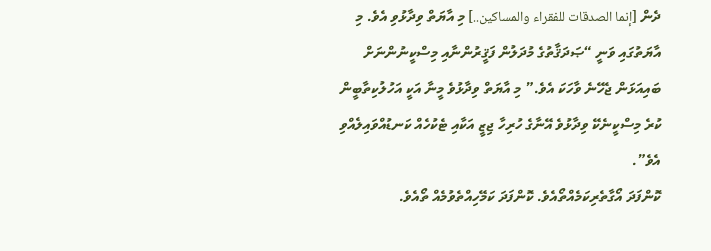ދެން [إنما الصدقات للفقراء والمساكين..] މި އާޔަތް ވިދާޅުވި އެވެ. މި އާޔަތުގައި ވަނީ “ޞަދަޤާތުގެ މުދަލުން ފަޤީރުންނާއި މިސްކީނުންނަށް ބައިއަޅަން ޖެހޭނެ ވާހަކަ އެވެ.” މި އާޔަތް ވިދާޅުވެ މީނާ އަކީ އަހުލުކިތާބީން ކުރެ މިސްކީނެކޭ ވިދާޅުވެ އޭނާގެ ހުރިހާ ޖިޒީ އަކާއި ޓެކުހެއް ކަނޑުއްވައިލެއްވި އެވެ”.
ކޮންފަދަ އޯގާތެރިކަމެއްތޯއެވެ. ކޮންފަދަ ކަމޭހިއްތެވުމެއް ތޯއެވެ.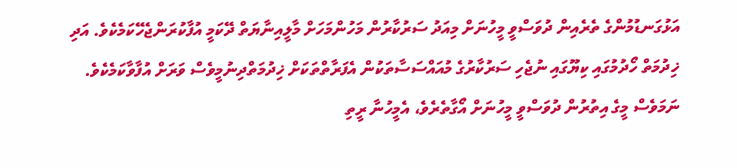އަޅުގަނޑުމުންގެ ތެރެއިން ދުވަސްވީ މީހުނަށް މިއަދު ސަރުކާރުން މަހުންމަހަށް މާލީއިނާޔަތް ދޭކަމީ އުފާކުރަންޖެހޭކަމެކެވެ. އަދި ޚިދުމަތް ހޯދުމުގައި ކިޔޫގައި ނުޖެހި ސަރުކާރުގެ މުއައްސަސާތަކުން އެފަރާތްތަކަށް ޚިދުމަތްދިނުމީވެސް ވަރަށް އުފާވާކަމެކެވެ. ނަމަވެސް މީގެ އިތުރުން ދުވަސްވީ މީހުނަށް އޯގާތެރެވެ، އެމީހުނާ ރީތި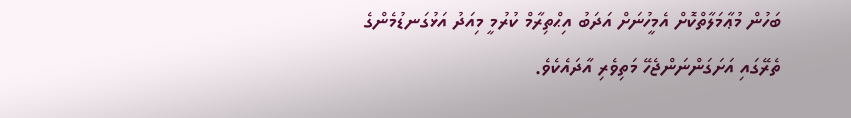ބަހުން މުޢާމަލާތްކޮށް އެމީހުނަށް އަދަބު އިޙްތިރާމް ކުރުމީ މިއަދު އަޅުގަނޑުމެންގެ ތެރޭގައި އަށަގަންނަންޖެހޭ މަތިވެރި އާދައެކެވެ.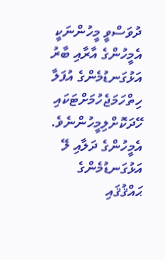ދުވަސްވީ މީހުންނަކީ އެމީހުންގެ އާރާއި ބާރު އަޅުގަނޑުމެންގެ އުފަލާ ހިތްހަމަޖެހުމަށްޓަކައި ހޭދަކޮށްލިމީހުންނެވެ. އެމީހުންގެ ދަލާއި ލޭ އަޅުގަނޑުމެންގެ ޙައްޤުޤައި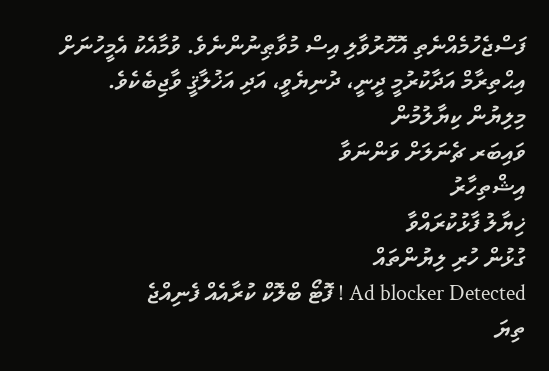ފަސްޖެހުމެއްނެތި އޮހޮރުވާލި އިސް މުވާޠިނުންނެވެ. ވުމާއެކު އެމީހުނަށް އިޙްތިރާމް އަދާކުރުމީ ދީނީ، ދުނިޔެވީ، އަދި އަޚުލާޤީ ވާޖިބެކެވެ.
މިލިޔުން ކިޔާލުމުން
ވައިބަރ ޗެނަލަށް ވަންނަވާ
އިޝްތިހާރު
ޚިޔާލު ފާޅުކުރައްވާ
ގުޅުން ހުރި ލިޔުންތައް
Ad blocker Detected ! ފޮޓޯ ބްލޮކް ކުރާއެއް ފެނިއްޖެ
ތިޔަ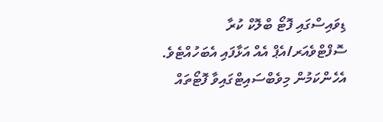ޑިވައިސްގައި ފޮޓޯ ބްލޮކް ކުރާ ސޮފްޓްވެއަރ/އެޕް އެއް އަޅާފައި އެބަހުއްޓެވެ. އެހެންކަމުން މިވެބްސައިޓްގައިވާ ފޮޓޯތައް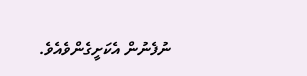ނުފެނުން އެކަށީގެންވެއެވެ.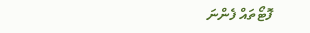ފޮޓޯތައް ފެންނަ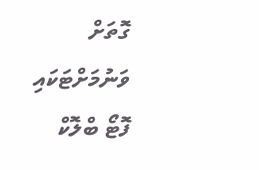ގޮތަށް ވަނުމަށްޓަކައި ފޮޓޯ ބްލޮކް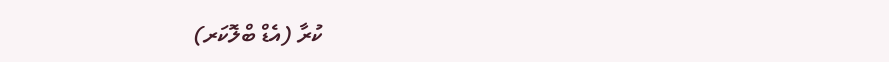ކުރާ (އެޑް ބްލޮކަރ)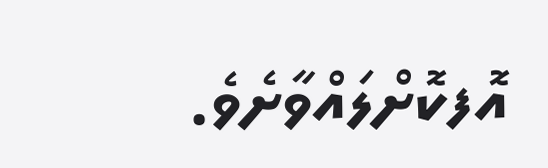އޮފކޮށްލައްވާށެވެ.